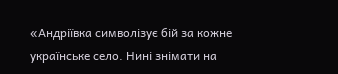«Андріївка символізує бій за кожне українське село. Нині знімати на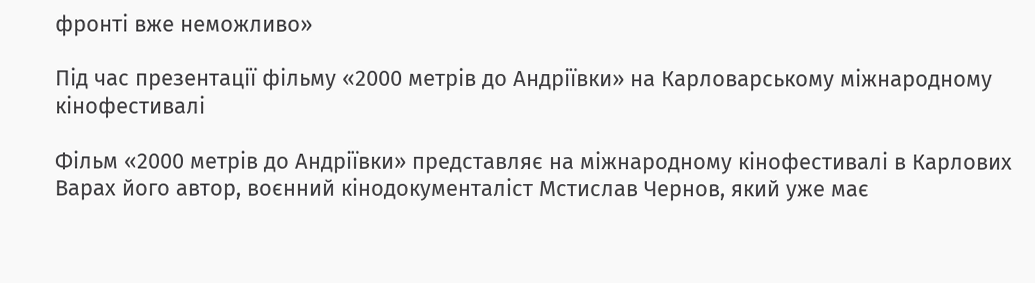фронті вже неможливо»

Під час презентації фільму «2000 метрів до Андріївки» на Карловарському міжнародному кінофестивалі

Фільм «2000 метрів до Андріївки» представляє на міжнародному кінофестивалі в Карлових Варах його автор, воєнний кінодокументаліст Мстислав Чернов, який уже має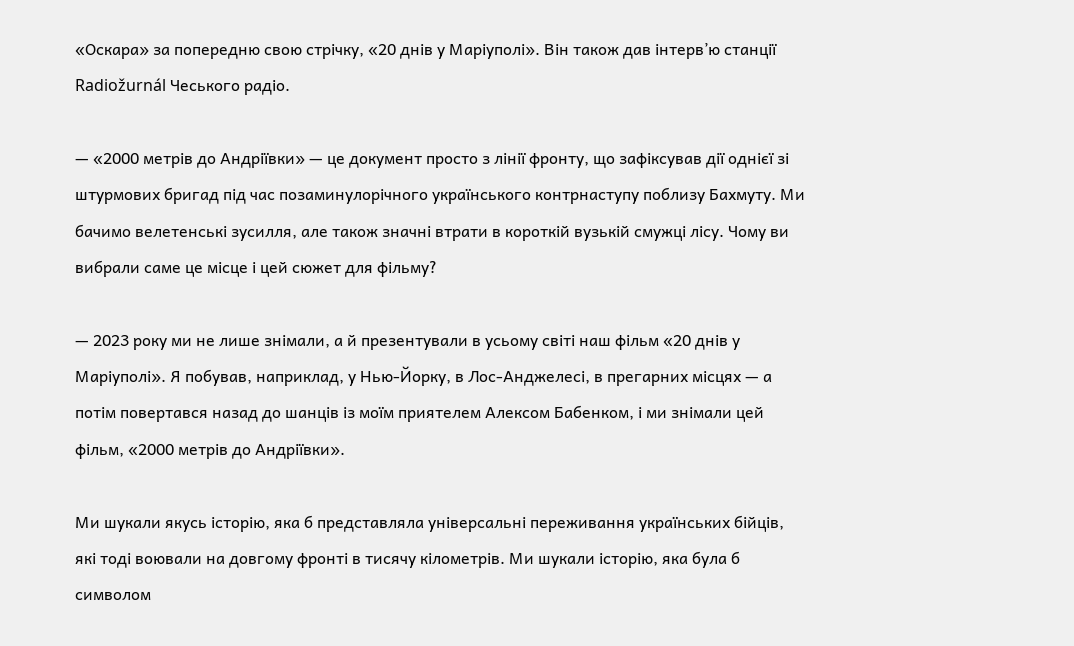«Оскара» за попередню свою стрічку, «20 днів у Маріуполі». Він також дав інтерв’ю станції Radiožurnál Чеського радіо.

— «2000 метрів до Андріївки» — це документ просто з лінії фронту, що зафіксував дії однієї зі штурмових бригад під час позаминулорічного українського контрнаступу поблизу Бахмуту. Ми бачимо велетенські зусилля, але також значні втрати в короткій вузькій смужці лісу. Чому ви вибрали саме це місце і цей сюжет для фільму?

— 2023 року ми не лише знімали, а й презентували в усьому світі наш фільм «20 днів у Маріуполі». Я побував, наприклад, у Нью-Йорку, в Лос-Анджелесі, в прегарних місцях — а потім повертався назад до шанців із моїм приятелем Алексом Бабенком, і ми знімали цей фільм, «2000 метрів до Андріївки».

Ми шукали якусь історію, яка б представляла універсальні переживання українських бійців, які тоді воювали на довгому фронті в тисячу кілометрів. Ми шукали історію, яка була б символом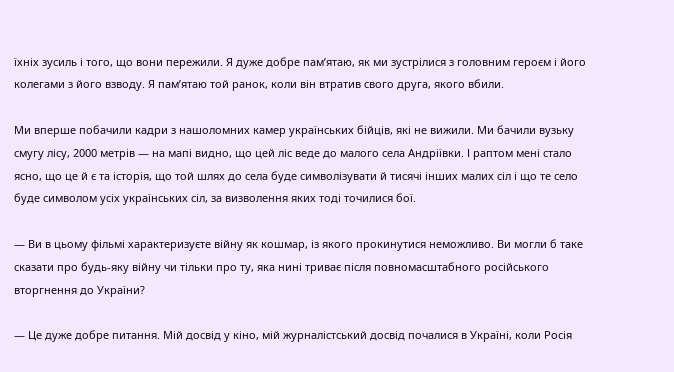їхніх зусиль і того, що вони пережили. Я дуже добре пам’ятаю, як ми зустрілися з головним героєм і його колегами з його взводу. Я пам’ятаю той ранок, коли він втратив свого друга, якого вбили.

Ми вперше побачили кадри з нашоломних камер українських бійців, які не вижили. Ми бачили вузьку смугу лісу, 2000 метрів — на мапі видно, що цей ліс веде до малого села Андріївки. І раптом мені стало ясно, що це й є та історія, що той шлях до села буде символізувати й тисячі інших малих сіл і що те село буде символом усіх українських сіл, за визволення яких тоді точилися бої.

— Ви в цьому фільмі характеризуєте війну як кошмар, із якого прокинутися неможливо. Ви могли б таке сказати про будь-яку війну чи тільки про ту, яка нині триває після повномасштабного російського вторгнення до України?

— Це дуже добре питання. Мій досвід у кіно, мій журналістський досвід почалися в Україні, коли Росія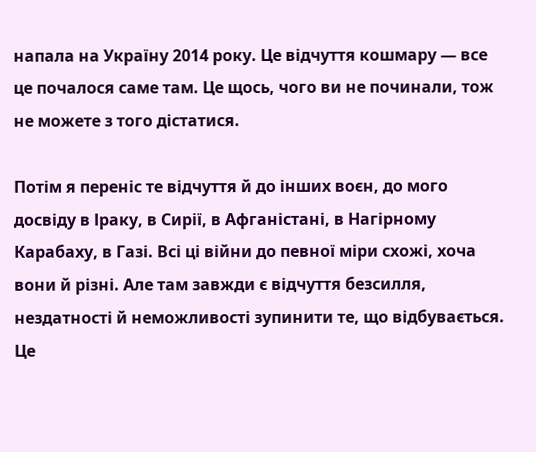напала на Україну 2014 року. Це відчуття кошмару — все це почалося саме там. Це щось, чого ви не починали, тож не можете з того дістатися.

Потім я переніс те відчуття й до інших воєн, до мого досвіду в Іраку, в Сирії, в Афганістані, в Нагірному Карабаху, в Газі. Всі ці війни до певної міри схожі, хоча вони й різні. Але там завжди є відчуття безсилля, нездатності й неможливості зупинити те, що відбувається. Це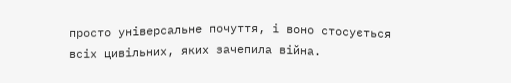просто універсальне почуття, і воно стосується всіх цивільних, яких зачепила війна.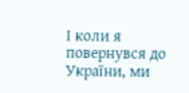І коли я повернувся до України, ми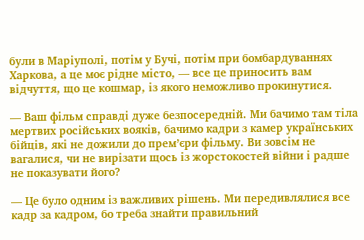були в Маріуполі, потім у Бучі, потім при бомбардуваннях Харкова, а це моє рідне місто, — все це приносить вам відчуття, що це кошмар, із якого неможливо прокинутися.

— Ваш фільм справді дуже безпосередній. Ми бачимо там тіла мертвих російських вояків, бачимо кадри з камер українських бійців, які не дожили до прем’єри фільму. Ви зовсім не вагалися, чи не вирізати щось із жорстокостей війни і радше не показувати його?

— Це було одним із важливих рішень. Ми передивлялися все кадр за кадром, бо треба знайти правильний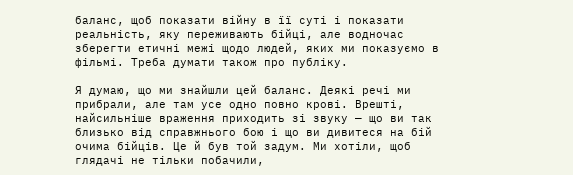баланс, щоб показати війну в її суті і показати реальність, яку переживають бійці, але водночас зберегти етичні межі щодо людей, яких ми показуємо в фільмі. Треба думати також про публіку.

Я думаю, що ми знайшли цей баланс. Деякі речі ми прибрали, але там усе одно повно крові. Врешті, найсильніше враження приходить зі звуку — що ви так близько від справжнього бою і що ви дивитеся на бій очима бійців. Це й був той задум. Ми хотіли, щоб глядачі не тільки побачили,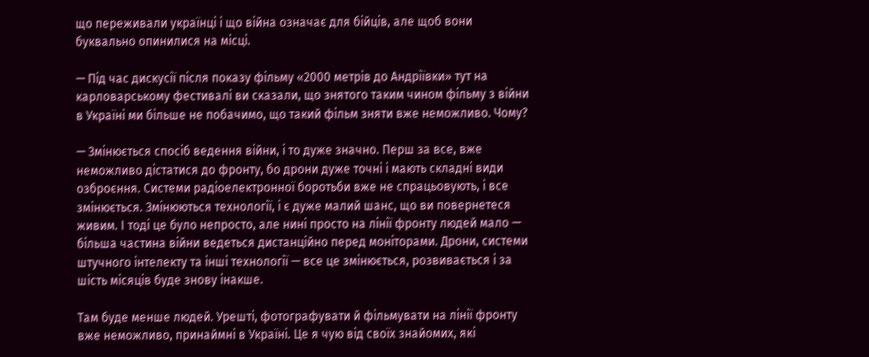що переживали українці і що війна означає для бійців, але щоб вони буквально опинилися на місці.

— Під час дискусії після показу фільму «2000 метрів до Андріївки» тут на карловарському фестивалі ви сказали, що знятого таким чином фільму з війни в Україні ми більше не побачимо, що такий фільм зняти вже неможливо. Чому?

— Змінюється спосіб ведення війни, і то дуже значно. Перш за все, вже неможливо дістатися до фронту, бо дрони дуже точні і мають складні види озброєння. Системи радіоелектронної боротьби вже не спрацьовують, і все змінюється. Змінюються технології, і є дуже малий шанс, що ви повернетеся живим. І тоді це було непросто, але нині просто на лінії фронту людей мало — більша частина війни ведеться дистанційно перед моніторами. Дрони, системи штучного інтелекту та інші технології — все це змінюється, розвивається і за шість місяців буде знову інакше.

Там буде менше людей. Урешті, фотографувати й фільмувати на лінії фронту вже неможливо, принаймні в Україні. Це я чую від своїх знайомих, які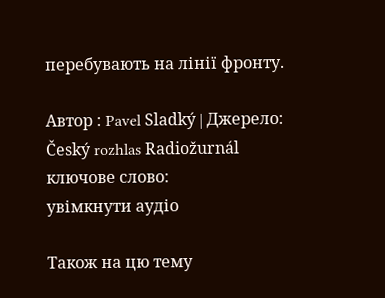перебувають на лінії фронту.

Автор : Pavel Sladký | Джерело: Český rozhlas Radiožurnál
ключове слово:
увімкнути аудіо

Також на цю тему